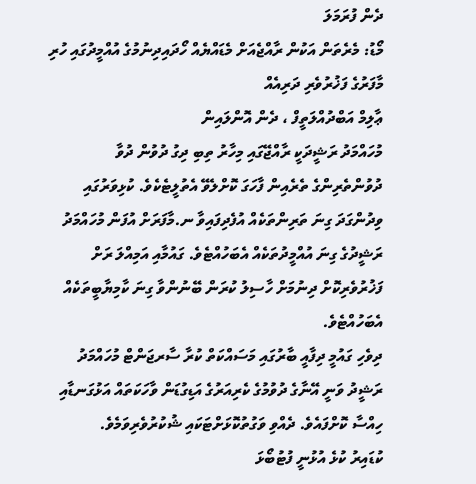ދެން ފުރަމަލަ
މޯޑު: މެރެތަން އަކުން ރާއްޖެއަށް މެޑައްޔެއް ހޯދައިދިނުމުގެ އުއްމީދުގައި ހުރި މާފަރުގެ ފަޚުރުވެރި ދަރިއެއް
ޢާލިމް އަބްދުއްލަތީފް ، ދެން އޮންލައިން
މުހައްމަދު ރަޝީދަކީ ރާއްޖޭގައި މިހާރު ތިބި ދިގު ދުވުން ދުވާ ދުވުންތެރިންގެ ތެރެއިން ފާހަގަ ކޮށްލެވޭ އެތުލީޓެކެވެ. ކުޅިވަރުގައި ވިދުންގަދަ ގިނަ ތަރިންތަކެއް އުފެދިފައިވާ ނ.މާފަރަށް އުފަން މުހައްމަދު ރަޝީދުގެ ގިނަ އުއްމީދުތަކެއް އެބަހުއްޓެވެ. ގައުމާއި އަމިއްލަ ރަށް ފަޚުރުވެރިކޮށް ދިނުމަށް ހާސިލު ކުރަން ބޭނުންވާ ގިނަ ކާމިޔާބީތަކެއް އެބަހުއްޓެވެ.
ދިވެހި ގައުމީ ދިފާއީ ބާރުގައި މަސައްކަތް ކުރާ ސާރޖަންޓް މުހައްމަދު ރަޝީދު ވަނީ އޭނާގެ ދުވުމުގެ ކެރިއަރުގެ އަޑިގުޑަން ވާހަކަތައް އަޅުގަނޑާއި ހިއްސާ ކޮށްފައެވެ. ދެއްވި ވަގުތުކޮޅަށްޓަކައި ޝުކުރުވެރިވަމެވެ.
ކުޑައިރު ކުޅެ އުޅުނީ ފުޓުބޯޅަ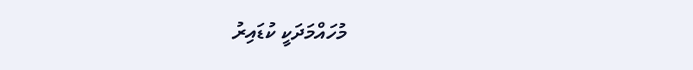މުހައްމަދަކީ ކުޑައިރު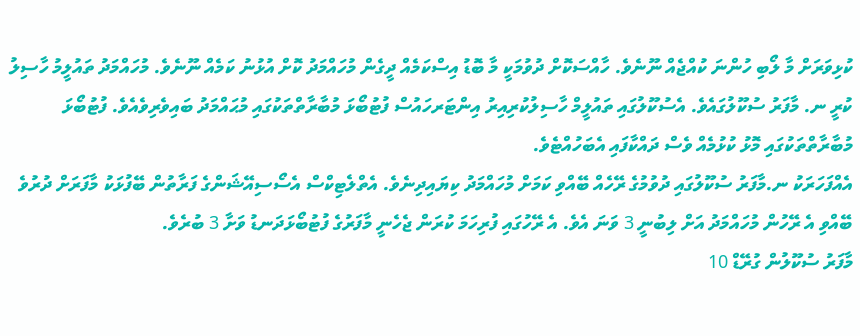ކުޅިވަރަށް މާ ލޯބި ހުންނަ ކުއްޖެއް ނޫނެވެ. ހާއްސަކޮށް ދުވުމަކީ މާ ބޮޑު އިސްކަމެއް ދީގެން މުހައްމަދު ކޮށް އުޅުނު ކަމެއް ނޫނެވެ. މުހައްމަދު ތައުލީމު ހާސިލު ކުރީ ނ. މާފަރު ސުކޫލުގައެވެ. އެސުކޫލުގައި ތައުލީމް ހާސިލުކުރިއިރު އިންޓަރހައުސް ފުޓުބޯޅަ މުބާރާތްތަކުގައި މުޙައްމަދު ބައިވެރިވެއެވެ. ފުޓުބޯޅަ މުބާރާތްތަކުގައި މޮޅު ކުޅުމެއް ވެސް ދައްކާފައި އެބަހުއްޓެވެ.
އެއްފަހަރަކު ނ.މާފަރު ސުކޫލުގައި ދުވުމުގެ ރޭހެއް ބޭއްވި ކަމަށް މުހައްމަދު ކިޔައިދިނެވެ. އެތްލެޓިކްސް އެސޯސިއޭޝަންގެ ފަރާތުން ބޭފުޅަކު މާފަރަށް ދުރުވެ ބޭއްވި އެ ރޭހުން މުހައްމަދު އަށް ލިބުނީ 3 ވަނަ އެވެ. އެ ރޭހުގައި ފުރިހަމަ ކުރަން ޖެހެނީ މާފަރުގެ ފުޓުބޯޅަދަނޑު ވަށާ 3 ބުރެވެ.
މާފަރު ސުކޫލުން ގުރޭޑް 10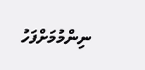ނިންމުމަށްފަހު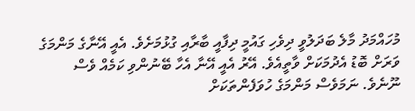މުހައްމަދު މާލެ ބަދަލުވީ ދިވެހި ގައުމީ ދިފާއީ ބާރާއި ގުޅުމަށެވެ. އެއީ އޭނާގެ މަންމަގެ ވަރަށް ބޮޑު އެދުމަކަށް ވާތީއެވެ. އޭރު އެއީ އޭނާ އެހާ ބޭނުންވި ކަމެއް ވެސް ނޫނެވެ. ނަމަވެސް މަންމަގެ ހުވަފެންތަކަށް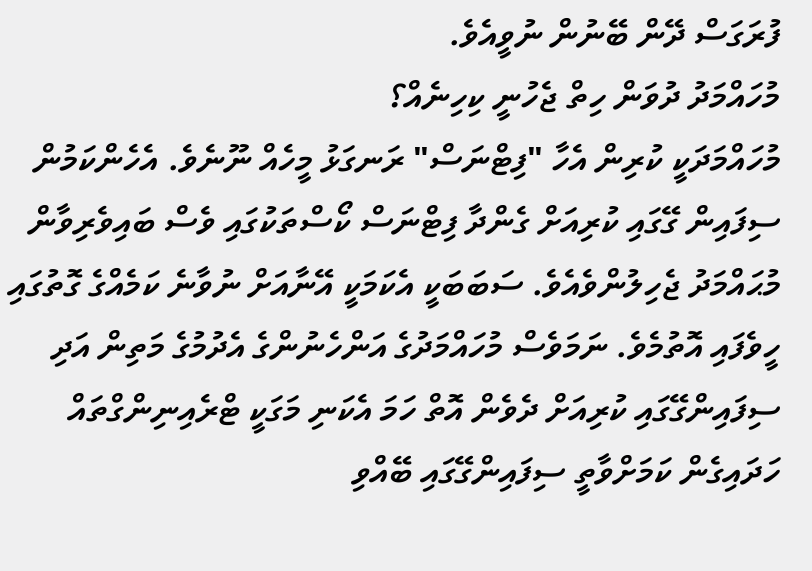ފުރަގަސް ދޭން ބޭނުން ނުވީއެވެ.
މުހައްމަދު ދުވަން ހިތް ޖެހުނީ ކިހިނެއް؟
މުހައްމަދަކީ ކުރިން އެހާ "ފިޓްނަސް" ރަނގަޅު މީހެއް ނޫނެވެ. އެހެންކަމުން ސިފައިން ގޭގައި ކުރިއަށް ގެންދާ ފިޓްނަސް ކޯސްތަކުގައި ވެސް ބައިވެރިވާން މުޙައްމަދު ޖެހިލުންވެއެވެ. ސަބަބަކީ އެކަމަކީ އޭނާއަށް ނުވާނެ ކަމެއްގެ ގޮތުގައި ހީވެފައި އޮތުމެވެ. ނަމަވެސް މުހައްމަދުގެ އަންހެނުންގެ އެދުމުގެ މަތިން އަދި ސިފައިންގޭގައި ކުރިއަށް ދެވެން އޮތް ހަމަ އެކަނި މަގަކީ ޓްރެއިނިންގްތައް ހަދައިގެން ކަމަށްވާތީ ސިފައިންގޭގައި ބޭއްވި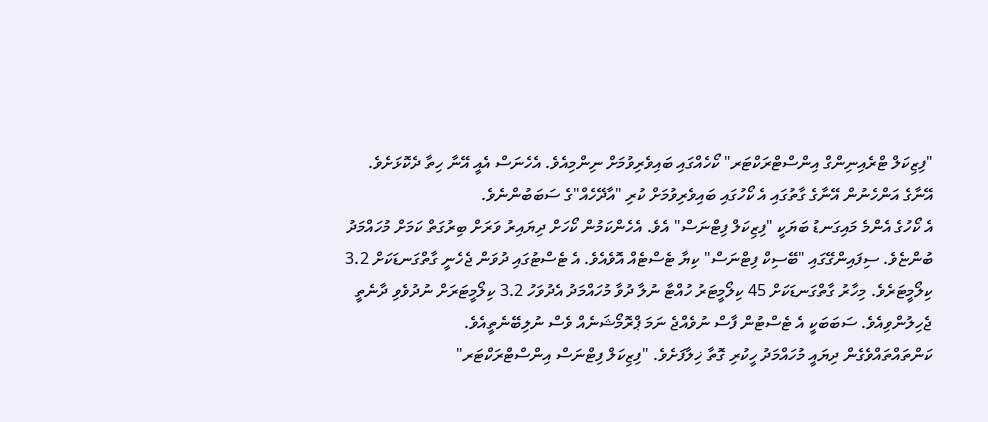"ފިޒިކަލް ޓްރެއިނިންގް އިންސްޓްރަކްޓަރ" ކޯހެއްގައި ބައިވެރިވުމަށް ނިންމިއެވެ. އެހެނަސް އެއީ އޭނާ ހިތާ ދެކޮޅަށެވެ. އޭނާގެ އަންހެނުން އޭނާގެ ގާތުގައި އެ ކޯހުގައި ބައިވެރިވުމަށް ކުރި "އާދޭހެއް"ގެ ސަބަބުންނެވެ.
އެ ކޯހުގެ އެންމެ މައިގަނޑު ބަޔަކީ "ފިޒިކަލް ފިޓްނަސް" އެވެ. އެހެންކަމުން ކޯހަށް ދިޔައިރު ވަރަށް ބިރުގަތް ކަމަށް މުހައްމަދު ބުންޏެވެ. ސިފައިންގޭގައި "ބޭސިކް ފިޓްނަސް" ކިޔާ ޓެސްޓެއް އޮވެއެވެ. އެ ޓެސްޓުގައި ދުވަން ޖެހެނީ ގާތްގަނޑަކަށް 3.2 ކިލޯމީޓަރެވެ. މިހާރު ގާތްގަނޑަކަށް 45 ކިލޯމީޓަރު ހުއްޓާ ނުލާ ދުވާ މުހައްމަދު އެދުވަހު 3.2 ކިލޯމީޓަރަށް ނުދުވެވި ދާނެތީ ޖެހިލުންވިއެވެ. ސަބަބަކީ އެ ޓެސްޓުން ފާސް ނުވެއްޖެ ނަމަ ޕްރޮމޯޝަނެއް ވެސް ނުލިބޭނެތީއެވެ.
ކަންތައްތައްވެގެން ދިޔައީ މުހައްމަދު ހީކުރި ގޮތާ ޚިލާފަށެވެ. "ފިޒިކަލް ފިޓްނަސް އިންސްޓްރަކްޓަރ"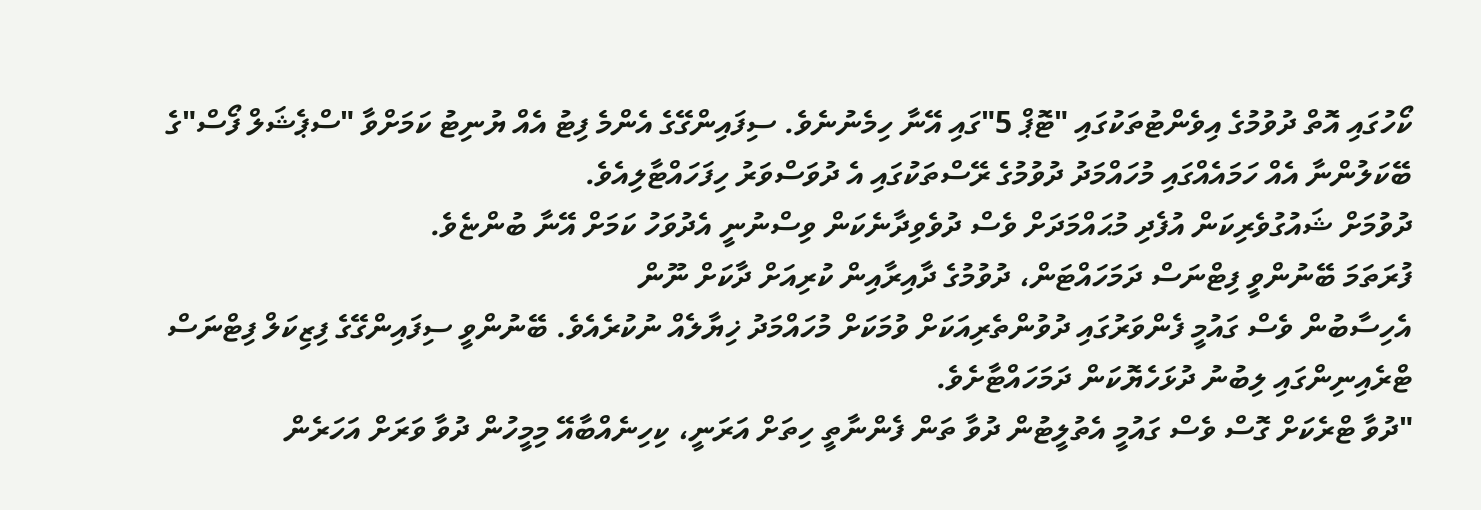ކޯހުގައި އޮތް ދުވުމުގެ އިވެންޓުތަކުގައި "ޓޮޕް 5"ގައި އޭނާ ހިމެނުނެވެ. ސިފައިންގޭގެ އެންމެ ފިޓު އެއް ޔުނިޓު ކަމަށްވާ "ސްޕެޝަލް ފޯސް"ގެ ބޭކަލުންނާ އެއް ހަމައެއްގައި މުހައްމަދު ދުވުމުގެ ރޭސްތަކުގައި އެ ދުވަސްވަރު ހިފަހައްޓާލިއެވެ.
ދުވުމަށް ޝައުގުވެރިކަން އުފެދި މުޙައްމަދަށް ވެސް ދުވެވިދާނެކަން ވިސްނުނީ އެދުވަހު ކަމަށް އޭނާ ބުންޏެވެ.
ފުރަތަމަ ބޭނުންވީ ފިޓްނަސް ދަމަހައްޓަން، ދުވުމުގެ ދާއިރާއިން ކުރިއަށް ދާކަށް ނޫން
އެހިސާބުން ވެސް ގައުމީ ފެންވަރުގައި ދުވުންތެރިއަކަށް ވުމަކަށް މުހައްމަދު ޚިޔާލެއް ނުކުރެއެވެ. ބޭނުންވީ ސިފައިންގޭގެ ފިޒިކަލް ފިޓްނަސް ޓްރެއިނިންގައި ލިބުނު ދުޅަހެޔޮކަން ދަމަހައްޓާށެވެ.
"ދުވާ ޓްރެކަށް ގޮސް ވެސް ގައުމީ އެތުލީޓުން ދުވާ ތަން ފެންނާތީ ހިތަށް އަރަނީ، ކިހިނެއްބާއޭ މިމީހުން ދުވާ ވަރަށް އަހަރެން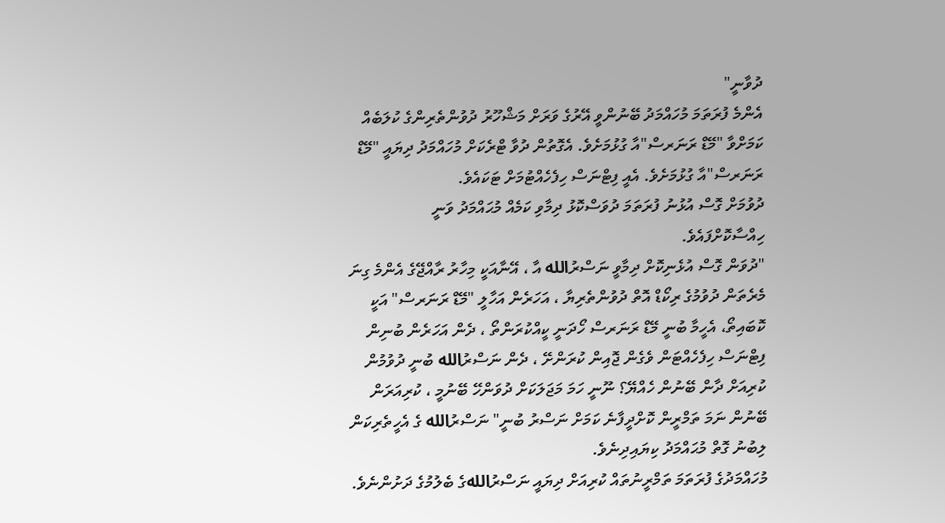ދުވާނީ"
އެންމެ ފުރަތަމަ މުހައްމަދު ބޭނުންވީ އޭރުގެ ވަރަށް މަޝްހޫރު ދުވުންތެރިންގެ ކުލަބެއް ކަމަށްވާ "މޭޑް ރަނަރސް"އާ ގުޅުމަށެވެ. އެގޮތުން ދުވާ ޓްރެކަށް މުހައްމަދު ދިޔައީ "މޭޑް ރަނަރސް"އާ ގުޅުމަށެވެ. އެއީ ފިޓްނަސް ހިފެހެއްޓުމަށް ޓަކައެވެ.
ދުވުމަށް ގޮސް އުޅުނު ފުރަތަމަ ދުވަސްކޮޅު ދިމާވި ކަމެއް މުޙައްމަދު ވަނީ ހިއްސާކޮށްފައެވެ.
"ދުވަން ގޮސް އުޅެނިކޮށް ދިމާވީ ނަސްރުالله އާ ، އޭނާއަކީ މިހާރު ރާއްޖޭގެ އެންމެ ގިނަ މެރެތަން ދުވުމުގެ ރިކޯޑް އޮތް ދުވުންތެރިޔާ ، އަހަރެން އަހާލީ "މޭޑް ރަނަރސް" އަކީ ކޮބައިތޯ، އެހީމާ ބުނީ މޭޑް ރަނަރސް ހޯދަނީ ކީއްކުރަންތޯ ، ދެން އަހަރެން ބުނިން ފިޓްނަސް ހިފެހެއްޓަން ވެގެން ޖޮއިން ކުރަންށޭ ، ދެން ނަސްރުالله ބުނީ ދުވުމުން ކުރިއަށް ދާން ބޭނުން ހެއްޔޭ؟ ނޫނީ ހަމަ މަޖަލަކަށް ދުވަންހޭ ބޭނުމީ ، ކުރިއަރަން ބޭނުން ނަމަ ތަމްރީން ކޮށްދީފާނެ ކަމަށް ނަސްރު ބުނީ" ނަސްރުالله ގެ އެހީތެރިކަން ލިބުނު ގޮތް މުޙައްމަދު ކިޔައިދިނެވެ.
މުހައްމަދުގެ ފުރަތަމަ ތަމްރީނުތައް ކުރިއަށް ދިޔައީ ނަސްރުاللهގެ ބެލުމުގެ ދަށުންނެވެ.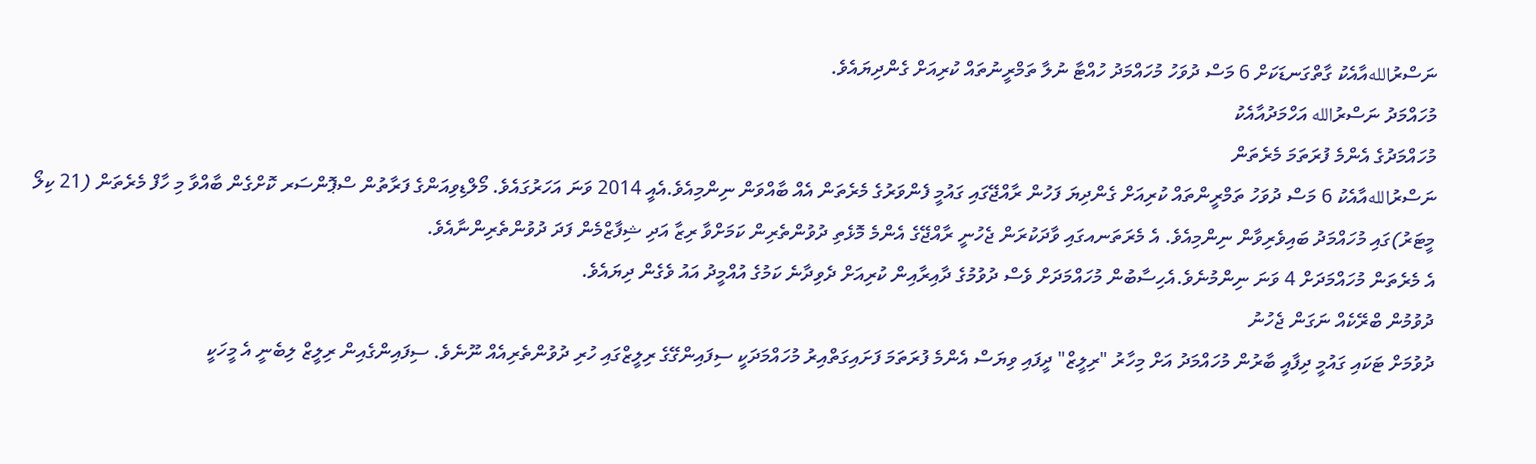ނަސްރުاللهއާއެކު ގާތްގަނޑަކަށް 6 މަސް ދުވަހު މުހައްމަދު ހުއްޓާ ނުލާ ތަމްރީނުތައް ކުރިއަށް ގެންދިޔައެވެ.
މުހައްމަދު ނަސްރުالله އަހްމަދުއާއެކު
މުހައްމަދުގެ އެންމެ ފުރަތަމަ މެރެތަން
ނަސްރުاللهއާއެކު 6 މަސް ދުވަހު ތަމްރީންތައް ކުރިއަށް ގެންދިޔަ ފަހުން ރާއްޖޭގައި ގައުމީ ފެންވަރުގެ މެރެތަން އެއް ބާއްވަން ނިންމިއެވެ.އެއީ 2014 ވަނަ އަހަރުގައެވެ. މޯލްޑިވިއަންގެ ފަރާތުން ސްޕޮންސަރ ކޮށްގެން ބާއްވާ މި ހާފް މެރެތަން (21 ކިލޯ މީޓަރު)ގައި މުހައްމަދު ބައިވެރިވާން ނިންމިއެވެ. އެ މެރަތަނއގައި ވާދަކުރަން ޖެހުނީ ރާއްޖޭގެ އެންމެ މޮޅެތި ދުވުންތެރިން ކަމަށްވާ ރިޒާ އަދި ޝިފާޒްމެން ފަދަ ދުވުންތެރިންނާއެވެ.
އެ މެރެތަން މުހައްމަދަށް 4 ވަނަ ނިންމުނެވެ.އެހިސާބުން މުހައްމަދަށް ވެސް ދުވުމުގެ ދާއިރާއިން ކުރިއަށް ދެވިދާނެ ކަމުގެ އުއްމީދު އައު ވެގެން ދިޔައެވެ.
ދުވުމުން ބްރޭކެއް ނަގަން ޖެހުނު
ދުވުމަށް ޓަކައި ގައުމީ ދިފާއީ ބާރުން މުހައްމަދު އަށް މިހާރު "ރިލީޒް" ދީފައި ވިޔަސް އެންމެ ފުރަތަމަ ފަށައިގަތްއިރު މުހައްމަދަކީ ސިފައިންގޭގެ ރިލީޒްގައި ހުރި ދުވުންތެރިއެއް ނޫނެވެ. ސިފައިންގެއިން ރިލީޒް ލިބެނީ އެ މީހަކީ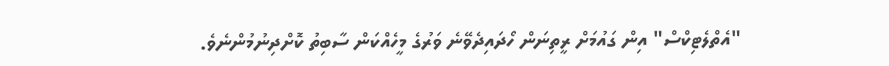"އެތްލެޓިކްސް" އިން ގައުމަށް ރީތިނަން ހޯދައިދެވޭނެ ވަރުގެ މީހެއްކަން ސާބިތު ކޮށްދިނުމުންނެވެ.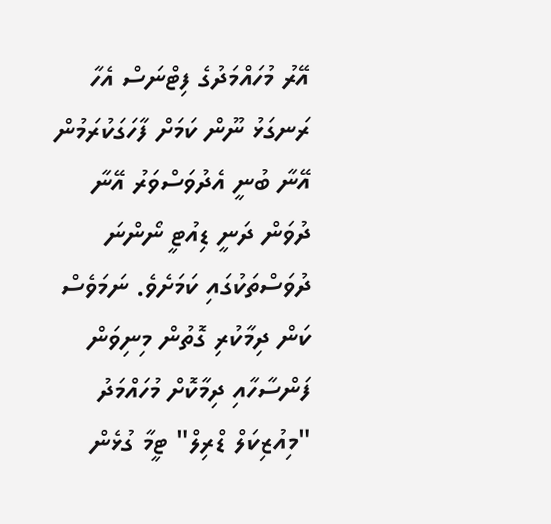އޭރު މުހައްމަދުގެ ފިޓްނަސް އެހާ ރަނގަޅު ނޫން ކަމަށް ފާހަގަކުރަމުން އޭނާ ބުނީ އެދުވަސްވަރު އޭނާ ދުވަން ދަނީ ޑިއުޓީ ނޯންނަ ދުވަސްތަކުގައި ކަމަށެވެ. ނަމަވެސް ކަން ދިމާކުރި ގޮތުން މިނިވަން ފަންސާހާއި ދިމާކޮށް މުހައްމަދު "މިއުޒިކަލް ޑްރިލް" ޓީމާ ގުޅެން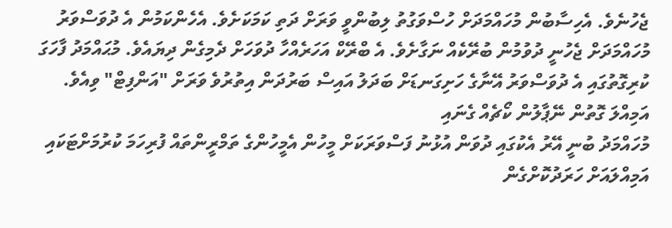ޖެހުނެވެ. އެހިސާބުން މުހައްމަދަށް ހުސްވަގުތު ލިބުންވީ ވަރަށް ދަތި ކަމަކަށެވެ. އެހެންކަމުން އެ ދުވަސްވަރު މުހައްމަދަށް ޖެހުނީ ދުވުމުން ބުރޭކެއް ނަގާށެވެ. އެ ބްރޭކް އަހަރެއްހާ ދުވަހަށް ދެމިގެން ދިޔައެވެ. މުޙައްމަދު ފާހަގަ ކުރިގޮތުގައި އެ ދުވަސްވަރު އޭނާގެ ހަށިގަނޑަށް ބަދަލު އައިސް ބަރުދަން އިތުރުވެ ވަރަށް "އަންފިޓް" ވިއެވެ.
އަމިއްލަ ގޮތުން ނޭޕާލުން ކޯޗެއް ގެނައި
މުހައްމަދު ބުނީ އޭރު އެކުގައި ދުވަން އުޅުނު ފަސްވަރަކަށް މީހުން އެމީހުންގެ ތަމްރީންތައް ފުރިހަމަ ކުރުމަށްޓަކައި އަމިއްލައަށް ހަރަދުކޮށްގެން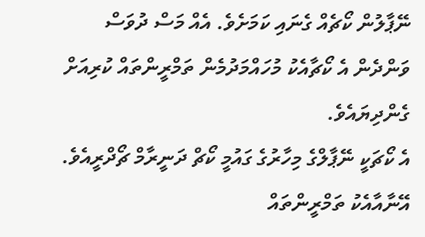ނޭޕާލުން ކޯޗެއް ގެނައި ކަމަށެވެ. އެއް މަސް ދުވަސް ވަންދެން އެ ކޯޗާއެކު މުހައްމަދުމެން ތަމްރީންތައް ކުރިއަށް ގެންދިޔައެވެ.
އެ ކޯޗަކީ ނޭޕާލްގެ މިހާރުގެ ގައުމީ ކޯޗް ދަނީރާމް ޗޯދްރީއެވެ. އޭނާއާއެކު ތަމްރީންތައް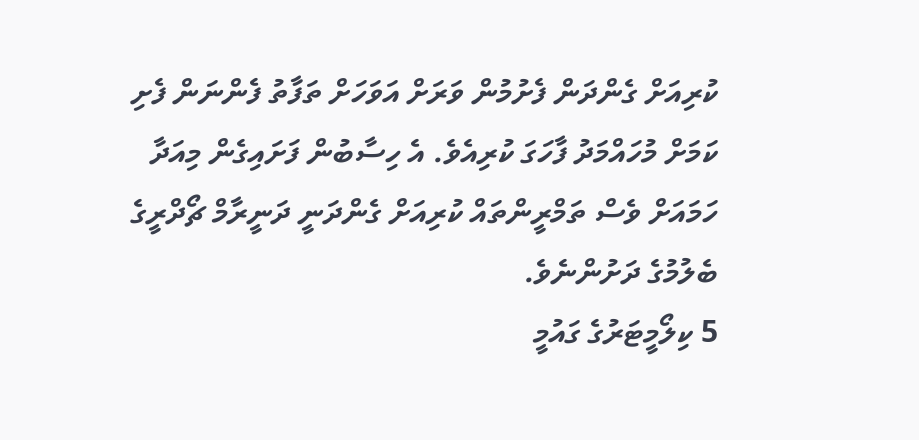ކުރިއަށް ގެންދަން ފެށުމުން ވަރަށް އަވަހަށް ތަފާތު ފެންނަން ފެށި ކަމަށް މުހައްމަދު ފާހަގަ ކުރިއެވެ. އެ ހިސާބުން ފަށައިގެން މިއަދާ ހަމައަށް ވެސް ތަމްރީންތައް ކުރިއަށް ގެންދަނީ ދަނީރާމް ޗޯދްރީގެ ބެލުމުގެ ދަށުންނެވެ.
5 ކިލޯމީޓަރުގެ ގައުމީ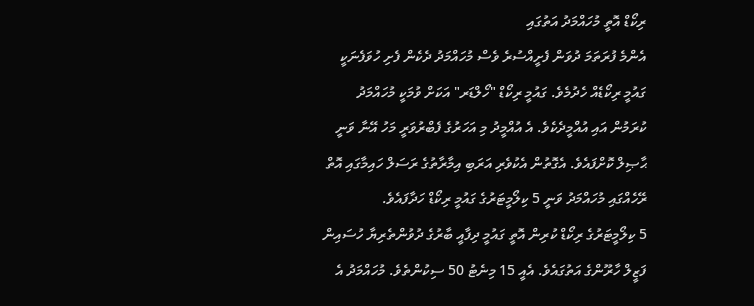ރިކޯޑް އޮތީ މުހައްމަދު އަތުގައި
އެންމެ ފުރަތަމަ ދުވަން ފެށީއްސުރެ ވެސް މުހައްމަދު ދެކެން ފެށި ހުވަފެނަކީ ގައުމީ ރިކޯޑެއް ހެދުމެވެ. ގައުމީ ރިކޯޑް "ހޯލްޑަރ" އަކަށް ވުމަކީ މުހައްމަދު ކުރަމުން އައި އުއްމީދެކެވެ. އެ އުއްމީދު މި އަހަރުގެ ފެބްރުވަރީ މަހު އޭނާ ވަނީ ޙާޞިލް ކޮށްފައެވެ. އެގޮތުން އެކުވެރި އަރަބި އިމާރާތުގެ ރަސަލް ހައިމާގައި އޮތް ރޭހެއްގައި މުހައްމަދު ވަނީ 5 ކިލޯމީޓަރުގެ ގައުމީ ރިކޯޑް ހަދާފައެވެ.
5 ކިލޯމީޓަރުގެ ރިކޯޑް ކުރިން އޮތީ ގައުމީ ދިފާއީ ބާރުގެ ދުވުންތެރިޔާ ހުސައިން ފަޒީލް ހާރޫންގެ އަތުގައެވެ. އެއީ 15 މިނެޓު 50 ސިކުންތެވެ. މުހައްމަދު އެ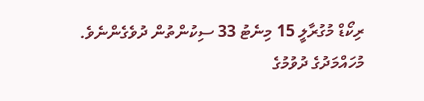ރިކޯޑް މުގުރާލީ 15 މިނެޓު 33 ސިކުންތުން ދުވެގެންނެވެ.
މުހައްމަދުގެ ދުވުމުގެ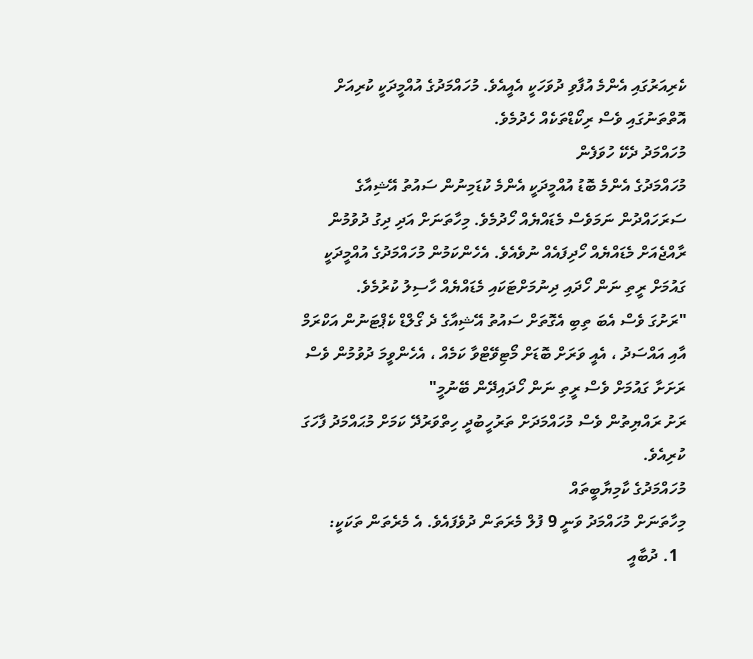ކެރިއަރުގައި އެންމެ އުފާވި ދުވަހަކީ އެއީއެވެ. މުހައްމަދުގެ އުއްމީދަކީ ކުރިއަށް އޮތްތަނުގައި ވެސް ރިކޯޑްތަކެއް ހެދުމެވެ.
މުހައްމަދު ދެކޭ ހުވަފެން
މުހައްމަދުގެ އެންމެ ބޮޑު އުއްމީދަކީ އެންމެ ކުޑަމިނުން ސައުތު އޭޝިއާގެ ސަރަހައްދުން ނަމަވެސް މެޑައްޔެއް ހޯދުމެވެ. މިހާތަނަށް އަދި ދިގު ދުވުމުން ރާއްޖެއަށް މެޑައްޔެއް ހޯދިފައެއް ނުވެއެވެ. އެހެންކަމުން މުހައްމަދުގެ އުއްމީދަކީ ގައުމަށް ރީތި ނަން ހޯދައި ދިނުމަށްޓަކައި މެޑައްޔެއް ހާސިލު ކުރުމެވެ.
"ރަށުގަ ވެސް އެބަ ތިބި އެގޮތަށް ސައުތު އޭޝިއާގެ ދެ ގޯލްޑް ކެޕްޓަނުން އަކްރަމް އާއި އައްސަދު ، އެއީ ވަރަށް ބޮޑަށް މޯޓިވޭޓްވާ ކަމެއް ، އެހެންވީމަ ދުވުމުން ވެސް ރަށަށާ ގައުމަށް ވެސް ރީތި ނަން ހޯދައިދޭން ބޭނުމީ"
ރަށު ރައްޔިތުން ވެސް މުހައްމަދަށް ތަރުހީބުދީ ހިތްވަރުދޭ ކަމަށް މުޙައްމަދު ފާހަގަ ކުރިއެވެ.
މުހައްމަދުގެ ކާމިޔާބީތައް
މިހާތަނަށް މުހައްމަދު ވަނީ 9 ފުލް މެރަތަން ދުވެފައެވެ. އެ މެރެތަން ތަކަކީ:
  1. ދުބާއީ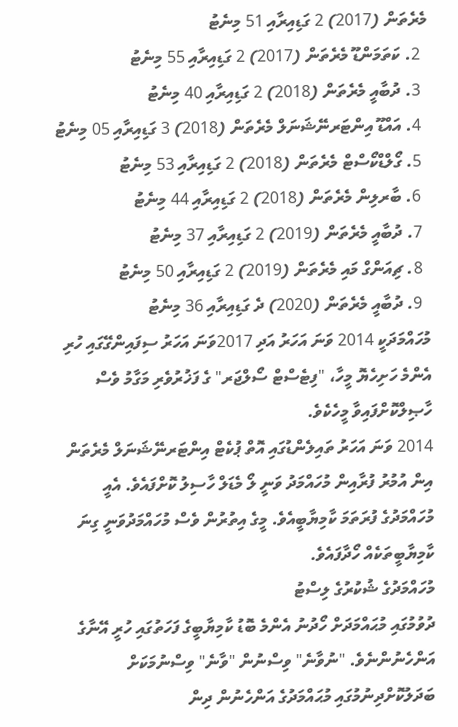މެރެތަން (2017) 2 ގަޑިއިރާއި 51 މިނެޓު
  2. ކަތަމަންޑޫ މެރެތަން (2017) 2 ގަޑިއިރާއި 55 މިނެޓު
  3. ދުބާއީ މެރެތަން (2018) 2 ގަޑިއިރާއި 40 މިނެޓު
  4. އައްޑޫ އިންޓަރނޭޝަނަލް މެރެތަން (2018) 3 ގަޑިއިރާއި 05 މިނެޓު
  5. ގޯލްޑްކޯސްޓް މެރެތަން (2018) 2 ގަޑިއިރާއި 53 މިނެޓު
  6. ބާރލިން މެރެތަން (2018) 2 ގަޑިއިރާއި 44 މިނެޓު
  7. ދުބާއީ މެރެތަން (2019) 2 ގަޑިއިރާއި 37 މިނެޓު
  8. ޗިއަންގް މައި މެރެތަން (2019) 2 ގަޑިއިރާއި 50 މިނެޓު
  9. ދުބާއީ މެރެތަން (2020) ދެ ގަޑިއިރާއި 36 މިނެޓު
މުހައްމަދަކީ 2014 ވަނަ އަހަރު އަދި 2017ވަނަ އަހަރު ސިފައިންގޭގައި ހުރި އެންމެ ހަށިހެޔޮ މީހާ، "ފިޓެސްޓް ސޯލްޖަރ" ގެ ފަޚުރުވެރި މަގާމު ވެސް ހާޞިލްކޮށްފައިވާ މީހެކެވެ.
2014 ވަނަ އަހަރު ތައިލެންޑުގައި އޮތް ޕުކެޓް އިންޓަރނޭޝަނަލް މެރެތަން އިން އުމުރު ފުރާއިން މުހައްމަދު ވަނީ ލޯ މެޑަލް ހާސިލު ކޮށްފައެވެ. އެއީ މުހައްމަދުގެ ފުރަތަމަ ކާމިޔާބީއެވެ. މީގެ އިތުރުން ވެސް މުހައްމަދުވަނީ ގިނަ ކާމިޔާބީތަކެއް ހޯދާފައެވެ.
މުހައްމަދުގެ ޝުކުރުގެ ލިސްޓު
ދުވުމުގައި މުޙައްމަދަށް ހޯދުނު އެންމެ ބޮޑު ކާމިޔާބީގެ ފަހަތުގައި ހުރީ އޭނާގެ އަންހެނުންނެވެ. "ނުވާނެ" ވިސްނުން "ވާނެ" ވިސްނުމަކަށް ބަދަލުކޮށްދިނުމުގައި މުޙައްމަދުގެ އަންހެނުން ދިން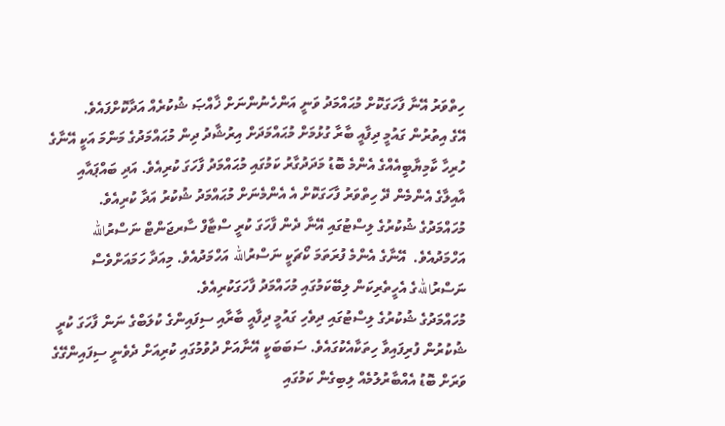ހިތްވަރު އޭނާ ފާހަގަކޮށް މުޙައްމަދު ވަނީ އަންހެނުންނަށް ޚާއްޞަ ޝުކުރެއް އަދާކޮށްފައެވެ.
އޭގެ އިތުރުން ގައުމީ ދިފާއީ ބާރާ ގުޅުމަށް މުޙައްމަދަށް އިރުޝާދު ދިން މުޙައްމަދުގެ މަންމަ އަކީ އޭނާގެ ހުރިހާ ކާމިޔާބީއެއްގެ އެންމެ ބޮޑު މަދަދުގާރު ކަމުގައި މުޙައްމަދު ފާހަގަ ކުރިއެވެ. އަދި ބައްޕައާއި އާއިލާގެ އެންމެން ދޭ ހިތްވަރު ފާހަގަކޮށް އެ އެންމެނަށް މުޙައްމަދު ޝުކުރު އަދާ ކުރިއެވެ.
މުހައްމަދުގެ ޝުކުރުގެ ލިސްޓުގައި އޭނާ ދެން ފާހަގަ ކުރީ ސްޓާފް ސާރޖަންޓް ނަސްރުالله އަހްމަދުއެވެ.  އޭނާގެ އެންމެ ފުރަތަމަ ކޯޗަކީ ނަސްރުالله އަހްމަދުއެވެ. މިއަދާ ހަމައަށްވެސް ނަސްރުاللهގެ އެހީތެރިކަން ލިބޭކަމުގައި މުހައްމަދު ފާހަގަކުރިއެވެ.
މުހައްމަދުގެ ޝުކުރުގެ ލިސްޓުގައި ދިވެހި ގައުމީ ދިފާއީ ބާރާއި ސިފައިންގެ ކުލަބްގެ ނަން ފާހަގަ ކުރީ ޝުކުރުން ފުރިފައިވާ ހިތަކާއެކުގައެވެ. ސަބަބަކީ އޭނާއަށް ދުވުމުގައި ކުރިއަށް ދެވެނީ ސިފައިންގޭގެ ވަރަށް ބޮޑު އެއްބާރުލުމެއް ލިބިގެން ކަމުގައި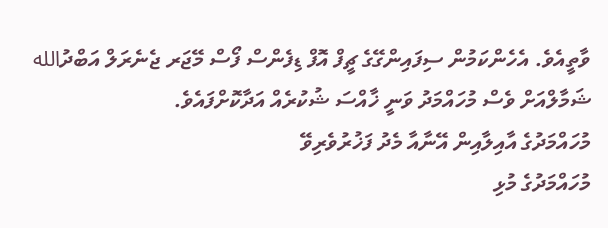ވާތީއެވެ. އެހެންކަމުން ސިފައިންގޭގެ ޗީފް އޮފް ޑިފެންސް ފޯސް މޭޖަރ ޖެނެރަލް އަބްދުالله ޝަމާލްއަށް ވެސް މުހައްމަދު ވަނީ ޚާއްސަ ޝުކުރެއް އަދާކޮށްފައެވެ.
މުހައްމަދުގެ އާއިލާއިން އޭނާއާ މެދު ފަޚުރުވެރިވޭ
މުހައްމަދުގެ މުޅި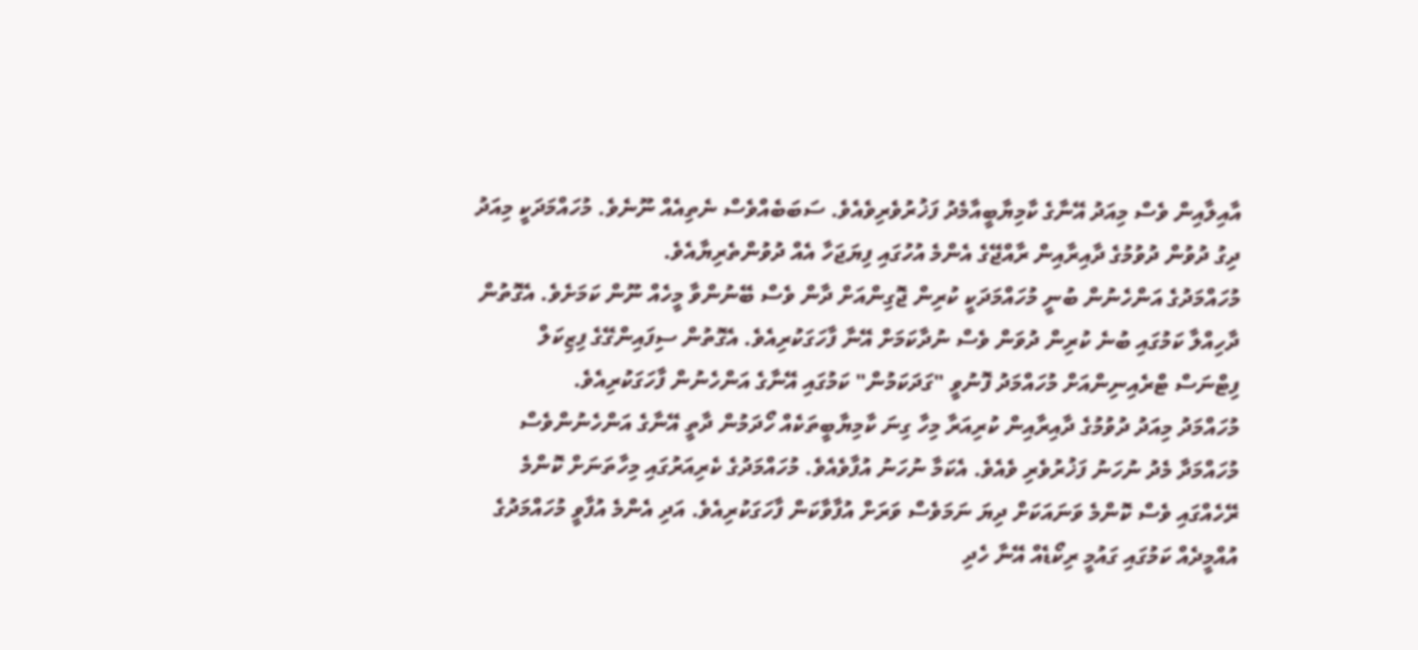އާއިލާއިން ވެސް މިއަދު އޭނާގެ ކާމިޔާބީއާމެދު ފަޚުރުވެރިވެއެވެ. ސަބަބެއްވެސް ނެތިއެއް ނޫނެވެ. މުހައްމަދަކީ މިއަދު ދިގު ދުވުން ދުވުމުގެ ދާއިރާއިން ރާއްޖޭގެ އެންމެ އުހުގައި ފިޔަޖަހާ އެއް ދުވުންތެރިޔާއެވެ.
މުހައްމަދުގެ އަންހެނުން ބުނީ މުހައްމަދަކީ ކުރިން ޖޮގިންއަށް ދާން ވެސް ބޭނުންވާ މީހެއް ނޫން ކަމަށެވެ. އެގޮތުން ދާހިއްލާ ކަމުގައި ބުނެ ކުރިން ދުވަން ވެސް ނުދާކަމަށް އޭނާ ފާހަގަކުރިއެވެ. އެގޮތުން ސިފައިންގޭގެ ފިޒިކަލް ފިޓްނަސް ޓްރެއިނިންއަށް މުހައްމަދު ފޮނުވީ "ގަދަކަމުން" ކަމުގައި އޭނާގެ އަންހެނުން ފާހަގަކުރިއެވެ.
މުހައްމަދު މިއަދު ދުވުމުގެ ދާއިރާއިން ކުރިއަރާ މިހާ ގިނަ ކާމިޔާބީތަކެއް ހޯދަމުން ދާތީ އޭނާގެ އަންހެނުންވެސް މުހައްމަދާ މެދު ނުހަނު ފަޚުރުވެރި ވެއެވެ. އެކަމާ ނުހަނު އުފާވެއެވެ. މުހައްމަދުގެ ކެރިއަރުގައި މިހާތަނަށް ކޮންމެ ރޭހެއްގައި ވެސް ކޮންމެ ވަނައަކަށް ދިޔަ ނަމަވެސް ވަރަށް އުފާވާކަން ފާހަގަކުރިއެވެ. އަދި އެންމެ އުފާވީ މުހައްމަދުގެ އުއްމީދެއް ކަމުގައި ގައުމީ ރިކޯޑެއް އޭނާ ހެދި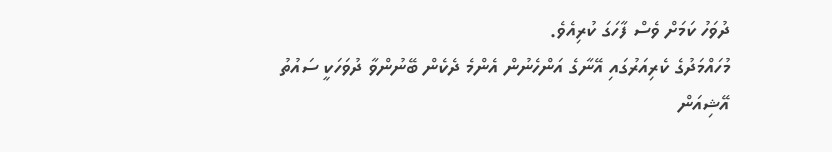ދުވަހު ކަމަށް ވެސް ފާހަގަ ކުރިއެވެ.
މުހައްމަދުގެ ކެރިއަރުގައި އޭނާގެ އަންހެނުން އެންމެ ދެކެން ބޭނުންވާ ދުވަހަކީ ސައުތު އޭޝިއަން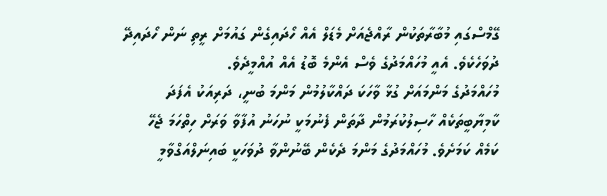ގޭމްސްގައި މުބާރާތަކުން ރާއްޖެއަށް މެޑަލް އެއް ހޯދައިގެން ގައުމަށް ރީތި ނަން ހޯދައިދޭ ދުވަހެކެވެ. އެއީ މުހައްމަދުގެ ވެސް އެންމެ ބޮޑު އެއް އުއްމީދެވެ.
މުހައްމަދުގެ މަންމައަށް ގުޅާ ވާހަކަ ދައްކާލުމުން މަންމަ ބުނީ، ދަރިއަކު އެފަދަ ކާމިޔާބީތަކެއް ހާސިލުކުރަމުން ދާތަން ފެނުމަކީ ނުހަނު އުފާވާ ވަރަށް ހިތްހަމަ ޖެހޭ ކަމެއް ކަމަށެވެ. މުހައްމަދުގެ މަންމަ ދެކެން ބޭނުންވާ ދުވަހަކީ ބައިނަލްއަގްވާމީ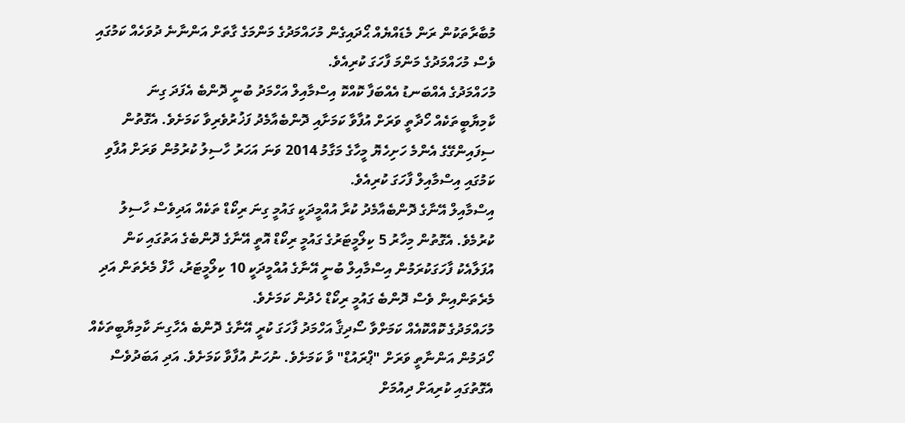މުބާރާތަކުން ރަން މެޑައްޔެއް ޙޯދައިގެން މުހައްމަދުގެ މަންމަގެ ގާތަށް އަންނާނެ ދުވަހެއް ކަމުގައި ވެސް މުހައްމަދުގެ މަންމަ ފާހަގަ ކުރިއެވެ.
މުހައްމަދުގެ އެއްބަނޑު އެއްބަފާ ކޮއްކޮ އިސްމާއިލް އަހްމަދު ބުނީ ދޮންބެ އެފަދަ ގިނަ ކާމިޔާބީތަކެއް ހޯދާތީ ވަރަށް އުފާވާ ކަމަށާއި ދޮންބެއާމެދު ފަޚުރުވެރިވާ ކަމަށެވެ. އެގޮތުން ސިފައިންގޭގެ އެންމެ ހަށިހެޔޮ މީހާގެ މަގާމު 2014 ވަނަ އަހަރު ހާސިލު ކުރުމުން ވަރަށް އުފާވި ކަމުގައި އިސްމާއިލް ފާހަގަ ކުރިއެވެ.
އިސްމާއިލް އޭނާގެ ދޮންބެއާމެދު ކުރާ އުއްމީދަކީ ގައުމީ ގިނަ ރިކޯޑް ތަކެއް އަދިވެސް ހާސިލު ކުރުމެވެ. އެގޮތުން މިހާރު 5 ކިލޯމީޓަރުގެ ގައުމީ ރިކޯޑް އޮތީ އޭނާގެ ދޮންބެގެ އަތުގައި ކަން އުފަލާއެކު ފާހަގަކުރަމުން އިސްމާއިލް ބުނީ އޭނާގެ އުއްމީދަކީ 10 ކިލޯމީޓަރު، ހާފް މެރެތަން އަދި މެރެތަންއިން ވެސް ދޮންބެ ގައުމީ ރިކޯޑް ހެދުން ކަމަށެވެ.
މުހައްމަދުގެ ކޮއްކޮއެއް ކަމަށްވާ ސޯދިޤާ އަހްމަދު ފާހަގަ ކުރީ އޭނާގެ ދޮންބެ އެހާގިނަ ކާމިޔާބީތަކެއް ހޯދަމުން އަންނާތީ ވަރަށް "ޕްރައުޑް" ވާ ކަމަށެވެ. ނުހަނު އުފާވާ ކަމަށެވެ. އަދި އަބަދުވެސް އެގޮތުގައި ކުރިއަށް ދިއުމަށް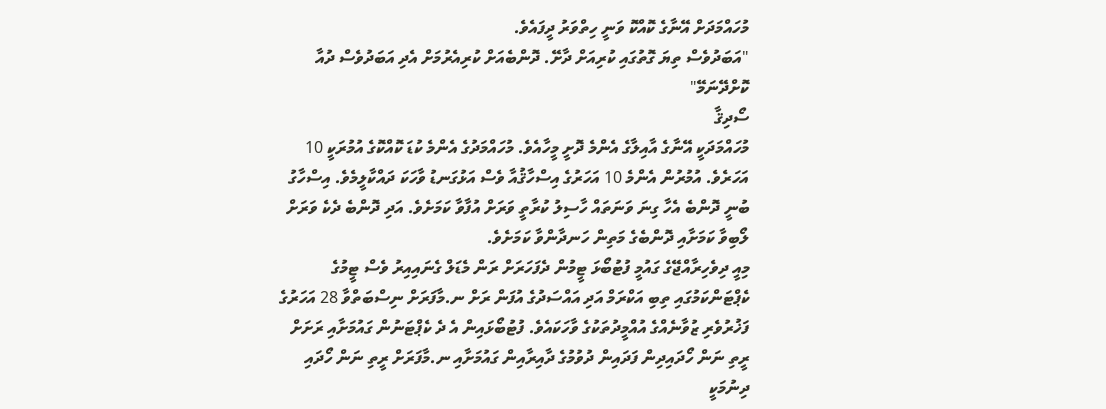މުހައްމަދަށް އޭނާގެ ކޮއްކޮ ވަނީ ހިތްވަރު ދީފައެވެ.
"އަބަދުވެސް ތިޔަ ގޮތުގައި ކުރިއަށް ދާށޭ. ދޮންބެއަށް ކުރިއެރުމަށް އެދި އަބަދުވެސް ދުއާ ކޮށްދޭނަމޭ"
ސޯދިޤާ
މުހައްމަދަކީ އޭނާގެ އާއިލާގެ އެންމެ ދޮށީ މީހާއެވެ. މުހައްމަދުގެ އެންމެ ކުޑަ ކޮއްކޮގެ އުމުރަކީ 10 އަހަރެވެ. އުމުރުން އެންމެ 10 އަހަރުގެ އިސްހާޤުއާ ވެސް އަޅުގަނޑު ވާހަކަ ދައްކާލީމެވެ. އިސްހާގު ބުނީ ދޮންބެ އެހާ ގިނަ ވަނަތައް ހާސިލު ކުރާތީ ވަރަށް އުފާވާ ކަމަށެވެ. އަދި ދޮންބެ ދެކެ ވަރަށް ލޯބިވާ ކަމަށާއި ދޮންބެގެ މަތިން ހަނދާންވާ ކަމަށެވެ.
މިއީ ދިވެހިރާއްޖޭގެ ގައުމީ ފުޓުބޯޅަ ޓީމުން ދެފަހަރަށް ރަން މެޑަލް ގެނައިއިރު ވެސް ޓީމުގެ ކެޕްޓަންކަމުގައި ތިބި އަކްރަމް އަދި އައްސަދުގެ އުފަން ރަށް ނ.މާފަރަށް ނިސްބަތްވާ 28 އަހަރުގެ ފަޚުރުވެރި ޒުވާނެއްގެ އުއްމީދުތަކުގެ ވާހަކައެވެ. ފުޓުބޯޅައިން އެ ދެ ކެޕްޓަނުން ގައުމަށާއި ރަށަށް ރީތި ނަން ހޯދައިދިން ފަދައިން ދުވުމުގެ ދާއިރާއިން ގައުމަށާއި ނ.މާފަރަށް ރީތި ނަން ހޯދައި ދިނުމަކީ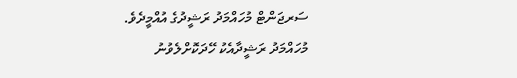ސަރޖަންޓް މުހައްމަދު ރަޝީދުގެ އުއްމީދެވެ.
މުހައްމަދު ރަޝީދާއެކު ހޭދަކޮށްލެވުނު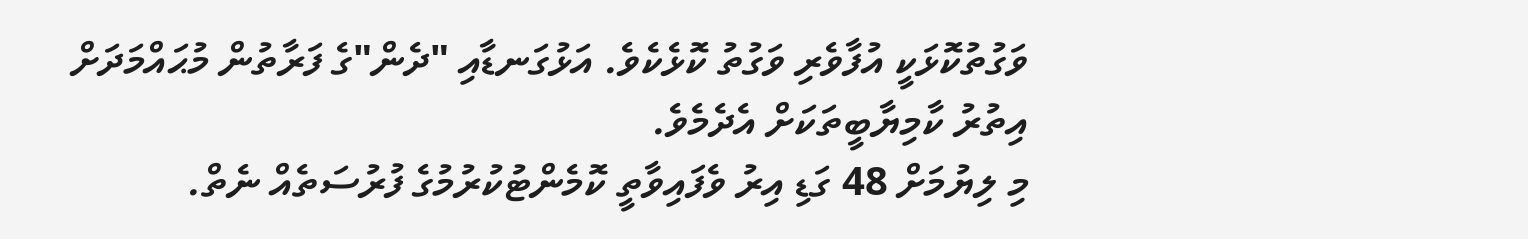ވަގުތުކޮޅަކީ އުފާވެރި ވަގުތު ކޮޅެކެވެ. އަޅުގަނޑާއި "ދެން"ގެ ފަރާތުން މުޙައްމަދަށް އިތުރު ކާމިޔާބީތަކަށް އެދެމެވެ.
މި ލިޔުމަށް 48 ގަޑި އިރު ވެފައިވާތީ ކޮމެންޓުކުރުމުގެ ފުރުސަތެއް ނެތް.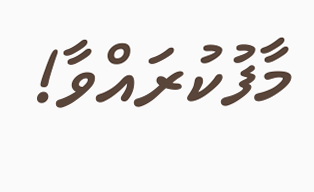މާފުކުރައްވާ!